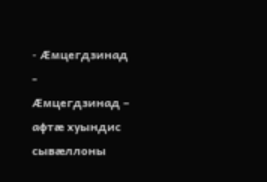- Æмцегдзинад
-
Æмцегдзинад – афтæ хуындис сывæллоны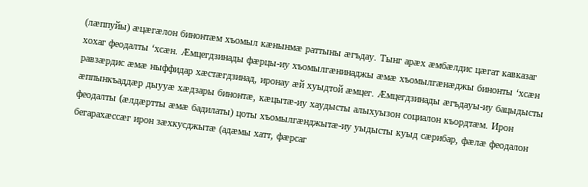(лæппуйы) æцæгæлон бинонтæм хъомыл кæнынмæ раттыны æгъдау. Тынг арæх æмбæлдис цæгат кавказаг хохаг феодалты ‘хсæн. Æмцегдзинады фæрцы-иу хъомылгæнинаджы æмæ хъомылгæнæджы бинонты ‘хсæн равзæрдис æмæ ныффидар хæстæгдзинад, иронау æй хуыдтой æмцег. Æмцегдзинады æгъдауы-иу бацыдысты æппынкъаддæр дыууæ хæдзары бинонтæ, кæцытæ-иу хаудысты алыхуызон социалон къордтæм. Ирон феодалты (æлдæртты æмæ бадилаты) цоты хъомылгæнджытæ-иу уыдысты куыд сæрибар, фæлæ феодалон бегарахæссæг ирон зæхкусджытæ (адæмы хатт, фæрсаг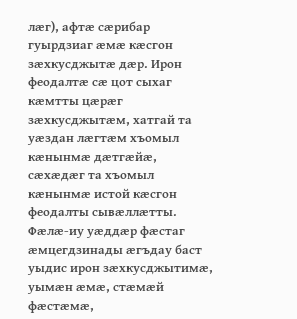лæг), афтæ сæрибар гуырдзиаг æмæ кæсгон зæхкусджытæ дæр. Ирон феодалтæ сæ цот сыхаг кæмтты цæрæг зæхкусджытæм, хатгай та уæздан лæгтæм хъомыл кæнынмæ дæтгæйæ, сæхæдæг та хъомыл кæнынмæ истой кæсгон феодалты сывæллæтты. Фæлæ-иу уæддæр фæстаг æмцегдзинады æгъдау баст уыдис ирон зæхкусджытимæ, уымæн æмæ, стæмæй фæстæмæ,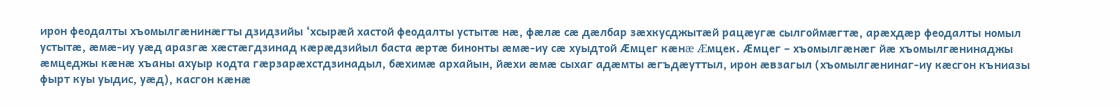ирон феодалты хъомылгæнинæгты дзидзийы ‘хсырæй хастой феодалты устытæ нæ, фæлæ сæ дæлбар зæхкусджытæй рацæугæ сылгоймæгтæ, арæхдæр феодалты номыл устытæ, æмæ-иу уæд аразгæ хæстæгдзинад кæрæдзийыл баста æртæ бинонты æмæ-иу сæ хуыдтой Æмцег кæнæ Æмцек. Æмцег – хъомылгæнæг йæ хъомылгæнинаджы æмцеджы кæнæ хъаны ахуыр кодта гæрзарæхстдзинадыл, бæхимæ архайын, йæхи æмæ сыхаг адæмты æгъдæуттыл, ирон æвзагыл (хъомылгæнинаг-иу кæсгон къниазы фырт куы уыдис, уæд), касгон кæнæ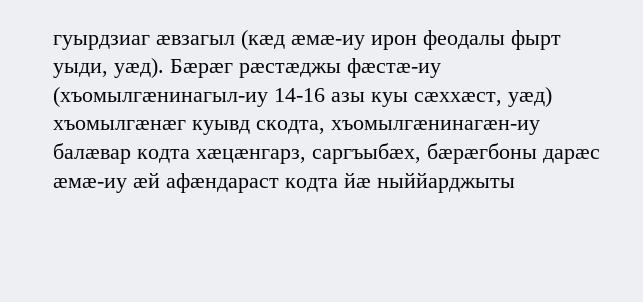гуырдзиаг æвзагыл (кæд æмæ-иу ирон феодалы фырт уыди, уæд). Бæрæг рæстæджы фæстæ-иу (хъомылгæнинагыл-иу 14-16 азы куы сæххæст, уæд) хъомылгæнæг куывд скодта, хъомылгæнинагæн-иу балæвар кодта хæцæнгарз, саргъыбæх, бæрæгбоны дарæс æмæ-иу æй афæндараст кодта йæ ныййарджыты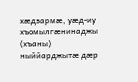хæдзармæ, уæд-иу хъомылгæнинаджы (хъаны) ныййарджытæ дæр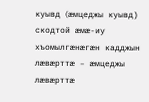куывд (æмцеджы куывд) скодтой æмæ-иу хъомылгæнæгæн кадджын лæвæрттæ – æмцеджы лæвæрттæ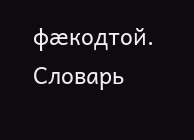фæкодтой.
Словарь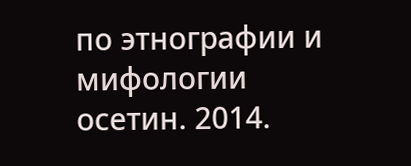по этнографии и мифологии осетин. 2014.